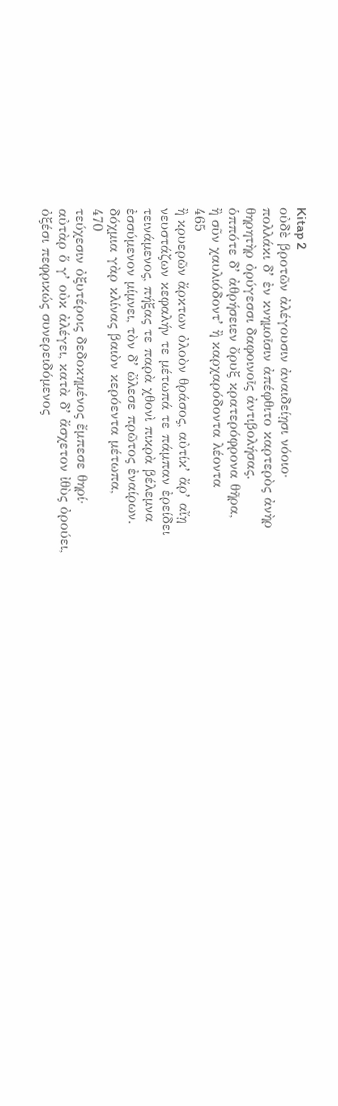Kitap 2
οὐδὲ βροτῶν ἀλέγουσιν ἀναιδείῃσι νόοιο·
πολλάκι δʼ ἐν κνημοῖσιν ἀπέφθιτο καρτερὸς ἀνὴρ
θηρητὴρ ὀρύγεσσι δαφοινοῖς ἀντιβολήσας.
ὁππότε δʼ ἀθρήσειεν ὄρυξ κρατερόφρονα θῆρα,
ἢ σῦν χαυλιόδοντʼ ἢ καρχαρόδοντα λέοντα
465
ἢ κρυερῶν ἄρκτων ὀλοὸν θράσος, αὐτίκʼ ἄρʼ αἴῃ
νευστάζων κεφαλήν τε μέτωπά τε πάμπαν ἐρείδει
τεινάμενος, πήξας τε παρὰ χθονὶ πικρὰ βέλεμνα
ἐσσύμενον μίμνει, τὸν δʼ ὤλεσε πρῶτος ἐναίρων.
δόχμια γὰρ κλίνας βαιὸν κερόεντα μέτωπα,
470
τεύχεσιν ὀξυτέροις δεδοκημένος ἔμπεσε θηρί·
αὐτὰρ ὅ γʼ οὐκ ἀλέγει, κατὰ δʼ ἄσχετον ἰθὺς ὀρούει,
ὀξέσι πεφρικώς συνερειδόμενος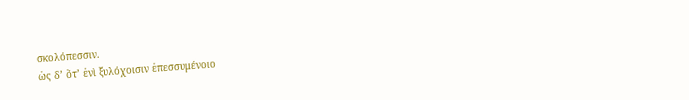σκολόπεσσιν.
ὡς δʼ ὅτʼ ἐνὶ ξυλόχοισιν ἐπεσσυμένοιο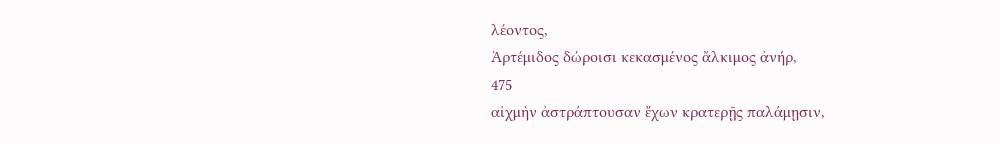λέοντος,
Ἀρτέμιδος δώροισι κεκασμένος ἄλκιμος ἀνήρ,
475
αἰχμὴν ἀστράπτουσαν ἔχων κρατερῇς παλάμῃσιν,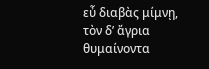εὖ διαβὰς μίμνῃ, τὸν δʼ ἄγρια θυμαίνοντα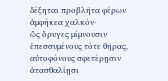δέξηται προβλῆτα φέρων ἀμφήκεα χαλκόν·
ὣς ὄρυγες μίμνουσιν ἐπεσσυμένους τότε θῆρας,
αὐτοφόνους σφετέρῃσιν ἀτασθαλίῃσι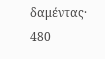δαμέντας·
480